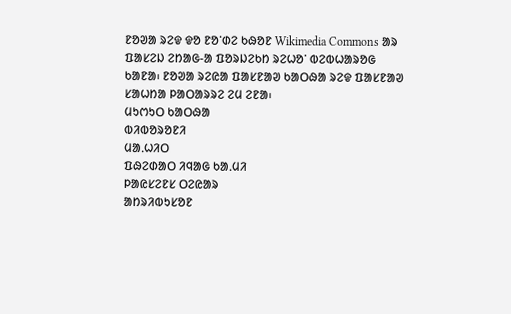ᱱᱚᱣᱟ ᱨᱮᱫ ᱫᱚ ᱱᱚᱸᱰᱮ ᱠᱷᱚᱱ Wikimedia Commons ᱟᱨ ᱯᱟᱥᱮᱡ ᱮᱴᱟᱜ-ᱟ ᱯᱚᱨᱡᱮᱠᱴ ᱨᱮᱦᱚᱸ ᱵᱮᱵᱦᱟᱨᱚᱜ ᱠᱟᱱᱟ᱾ ᱱᱚᱣᱟ ᱨᱮᱭᱟ ᱯᱟᱥᱱᱟᱣ ᱠᱟᱛᱷᱟ ᱨᱮᱫ ᱯᱟᱥᱱᱟᱣ ᱥᱟᱦᱴᱟ ᱞᱟᱛᱟᱨᱨᱮ ᱮᱢ ᱮᱱᱟ᱾
ᱢᱩᱬᱩᱛ ᱠᱟᱛᱷᱟ
ᱵᱤᱵᱚᱨᱚᱱᱤ
ᱢᱟᱹᱦᱤᱛ
ᱯᱷᱮᱰᱟᱛ ᱤᱧᱟᱜ ᱠᱟᱹᱢᱤ
ᱞᱟᱭᱥᱮᱱᱥ ᱛᱮᱭᱟᱨ
ᱟᱴᱨᱤᱵᱩᱥᱚᱱ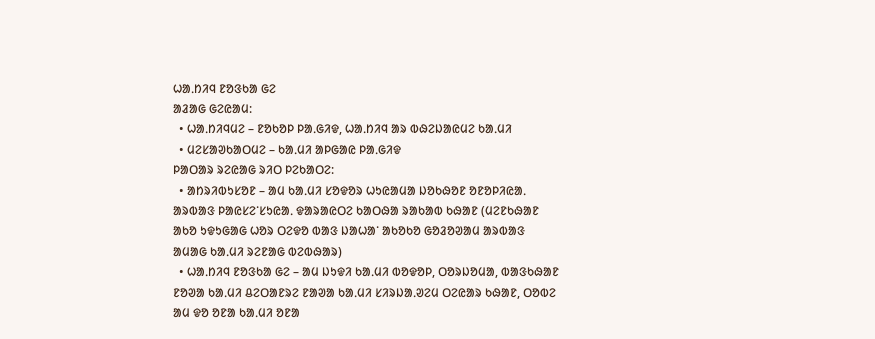ᱦᱟᱹᱴᱤᱧ ᱱᱚᱝᱠᱟ ᱜᱮ
ᱟᱲᱟᱜ ᱜᱮᱭᱟᱢ:
  • ᱦᱟᱹᱴᱤᱧᱢᱮ – ᱱᱚᱠᱚᱞ ᱞᱟᱹᱜᱤᱫ, ᱦᱟᱹᱴᱤᱧ ᱟᱨ ᱵᱷᱮᱡᱟᱭᱢᱮ ᱠᱟᱹᱢᱤ
  • ᱢᱮᱥᱟᱣᱠᱟᱛᱢᱮ – ᱠᱟᱹᱢᱤ ᱟᱞᱜᱟᱭ ᱞᱟᱹᱜᱤᱫ
ᱞᱟᱛᱟᱨ ᱨᱮᱭᱟᱜ ᱨᱤᱛ ᱞᱮᱠᱟᱛᱮ:
  • ᱟᱴᱨᱤᱵᱩᱥᱚᱱ – ᱟᱢ ᱠᱟᱹᱢᱤ ᱥᱚᱫᱚᱨ ᱦᱩᱭᱟᱢᱟ ᱡᱚᱠᱷᱚᱱ ᱚᱱᱚᱞᱤᱭᱟᱹ ᱟᱨᱵᱟᱝ ᱞᱟᱭᱥᱮᱸᱥᱩᱭᱟᱹ ᱫᱟᱨᱟᱭᱛᱮ ᱠᱟᱛᱷᱟ ᱨᱟᱠᱟᱵ ᱠᱷᱟᱱ (ᱢᱮᱱᱠᱷᱟᱱ ᱟᱠᱚ ᱩᱫᱩᱜᱟᱜ ᱦᱚᱨ ᱛᱮᱫᱚ ᱵᱟᱝ ᱡᱟᱦᱟᱸ ᱟᱠᱚᱠᱚ ᱜᱚᱲᱚᱣᱟᱢ ᱟᱨᱵᱟᱝ ᱟᱢᱟᱜ ᱠᱟᱹᱢᱤ ᱨᱮᱱᱟᱜ ᱵᱮᱵᱷᱟᱨ)
  • ᱦᱟᱹᱴᱤᱧ ᱱᱚᱝᱠᱟ ᱜᱮ – ᱟᱢ ᱡᱩᱫᱤ ᱠᱟᱹᱢᱤ ᱵᱚᱫᱚᱞ, ᱛᱚᱨᱡᱚᱢᱟ, ᱵᱟᱝᱠᱷᱟᱱ ᱱᱚᱣᱟ ᱠᱟᱹᱢᱤ ᱪᱮᱛᱟᱱᱨᱮ ᱱᱟᱣᱟ ᱠᱟᱹᱢᱤ ᱥᱤᱨᱡᱟᱹᱣᱮᱢ ᱛᱮᱭᱟᱨ ᱠᱷᱟᱱ, ᱛᱚᱵᱮ ᱟᱢ ᱫᱚ ᱚᱱᱟ ᱠᱟᱹᱢᱤ ᱚᱱᱟ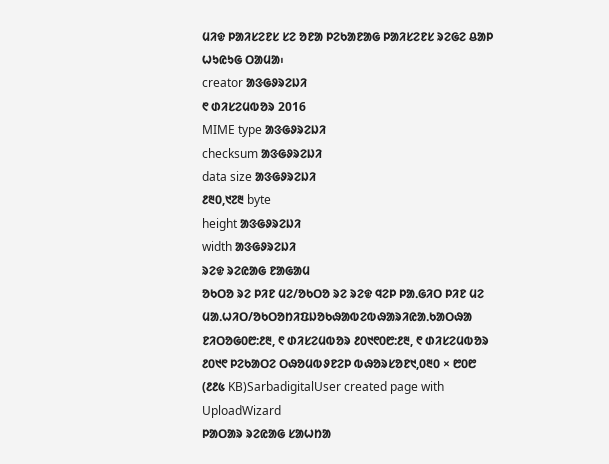ᱢᱤᱫ ᱞᱟᱤᱥᱮᱱᱥ ᱥᱮ ᱚᱱᱟ ᱞᱮᱠᱟᱱᱟᱜ ᱞᱟᱤᱥᱮᱱᱥ ᱨᱮᱜᱮ ᱪᱟᱞ ᱦᱩᱭᱩᱜ ᱛᱟᱢᱟ᱾
creator ᱟᱝᱜᱽᱨᱮᱡᱤ
᱖ ᱰᱤᱥᱮᱢᱵᱚᱨ 2016
MIME type ᱟᱝᱜᱽᱨᱮᱡᱤ
checksum ᱟᱝᱜᱽᱨᱮᱡᱤ
data size ᱟᱝᱜᱽᱨᱮᱡᱤ
᱒᱓᱐,᱑᱗᱓ byte
height ᱟᱝᱜᱽᱨᱮᱡᱤ
width ᱟᱝᱜᱽᱨᱮᱡᱤ
ᱨᱮᱫ ᱨᱮᱭᱟᱜ ᱱᱟᱜᱟᱢ
ᱚᱠᱛᱚ ᱨᱮ ᱞᱤᱱ ᱢᱮ/ᱚᱠᱛᱚ ᱨᱮ ᱨᱮᱫ ᱧᱮᱞ ᱞᱟᱹᱜᱤᱛ ᱞᱤᱱ ᱢᱮ
ᱢᱟᱹᱦᱤᱛ/ᱚᱠᱛᱚᱴᱤᱯᱡᱚᱠᱷᱟᱵᱮᱵᱷᱟᱨᱤᱭᱟᱹᱠᱟᱛᱷᱟ
ᱱᱤᱛᱚᱜ᱐᱘:᱒᱓, ᱖ ᱰᱤᱥᱮᱢᱵᱚᱨ ᱒᱐᱑᱖᱐᱘:᱒᱓, ᱖ ᱰᱤᱥᱮᱢᱵᱚᱨ ᱒᱐᱑᱖ ᱞᱮᱠᱟᱛᱮ ᱛᱷᱚᱢᱵᱽᱱᱮᱞ ᱵᱷᱚᱨᱥᱚᱱ᱑,᱐᱓᱐ × ᱘᱐᱘ (᱒᱒᱕ KB)SarbadigitalUser created page with UploadWizard
ᱞᱟᱛᱟᱨ ᱨᱮᱭᱟᱜ ᱥᱟᱦᱴᱟ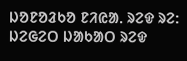ᱡᱚᱱᱚᱲᱠᱚ ᱱᱤᱭᱟᱹ ᱨᱮᱫ ᱨᱮ:
ᱡᱮᱜᱮᱛ ᱡᱟᱠᱟᱛ ᱨᱮᱫ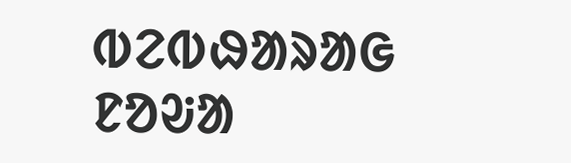ᱵᱮᱵᱷᱟᱨᱟᱜ
ᱱᱚᱶᱟ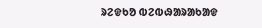ᱨᱮᱫᱠᱚ ᱵᱮᱵᱷᱟᱨᱟᱠᱟᱫ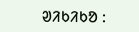ᱣᱤᱠᱤᱠᱚ :